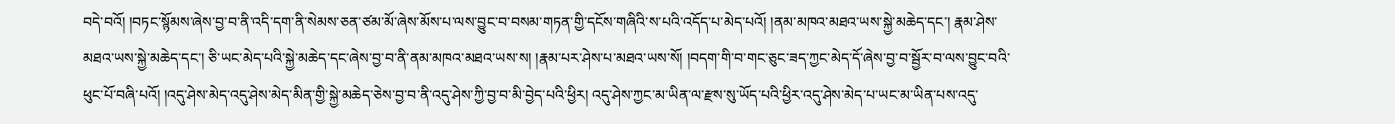བདེ་བའོ། །བཏང་སྙོམས་ཞེས་བྱ་བ་ནི་འདི་དག་ནི་སེམས་ཅན་ཙམ་མོ་ཞེས་མོས་པ་ལས་བྱུང་བ་བསམ་གཏན་གྱི་དངོས་གཞིའི་ས་པའི་འདོད་པ་མེད་པའོ། །ནམ་མཁའ་མཐའ་ཡས་སྐྱེ་མཆེད་དང་། རྣམ་ཤེས་མཐའ་ཡས་སྐྱེ་མཆེད་དང་། ཅི་ཡང་མེད་པའི་སྐྱེ་མཆེད་དང་ཞེས་བྱ་བ་ནི་ནམ་མཁའ་མཐའ་ཡས་ས། །རྣམ་པར་ཤེས་པ་མཐའ་ཡས་སོ། །བདག་གི་བ་གང་ཅུང་ཟད་ཀྱང་མེད་དོ་ཞེས་བྱ་བ་སྦྱོར་བ་ལས་བྱུང་བའི་ཕུང་པོ་བཞི་པའོ། །འདུ་ཤེས་མེད་འདུ་ཤེས་མེད་མིན་གྱི་སྐྱེ་མཆེད་ཅེས་བྱ་བ་ནི་འདུ་ཤེས་ཀྱི་བྱ་བ་མི་བྱེད་པའི་ཕྱིར། འདུ་ཤེས་ཀྱང་མ་ཡིན་ལ་རྫས་སུ་ཡོད་པའི་ཕྱིར་འདུ་ཤེས་མེད་པ་ཡང་མ་ཡིན་པས་འདུ་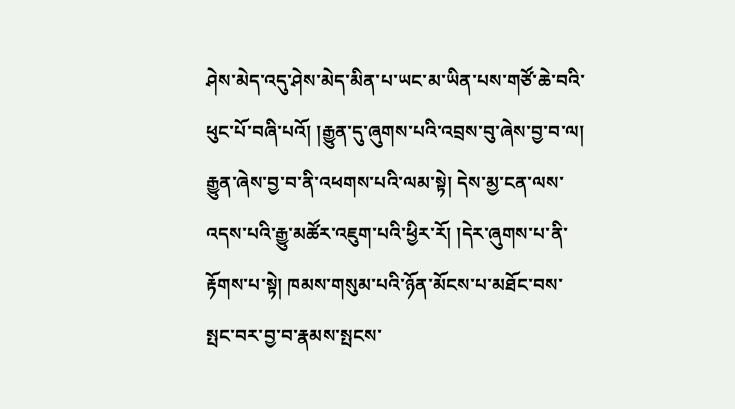ཤེས་མེད་འདུ་ཤེས་མེད་མིན་པ་ཡང་མ་ཡིན་པས་གཙོ་ཆེ་བའི་ཕུང་པོ་བཞི་པའོ། །རྒྱུན་དུ་ཞུགས་པའི་འབྲས་བུ་ཞེས་བྱ་བ་ལ། རྒྱུན་ཞེས་བྱ་བ་ནི་འཕགས་པའི་ལམ་སྟེ། དེས་མྱ་ངན་ལས་འདས་པའི་རྒྱུ་མཚོར་འཇུག་པའི་ཕྱིར་རོ། །དེར་ཞུགས་པ་ནི་རྟོགས་པ་སྟེ། ཁམས་གསུམ་པའི་ཉོན་མོངས་པ་མཐོང་བས་སྤང་བར་བྱ་བ་རྣམས་སྤངས་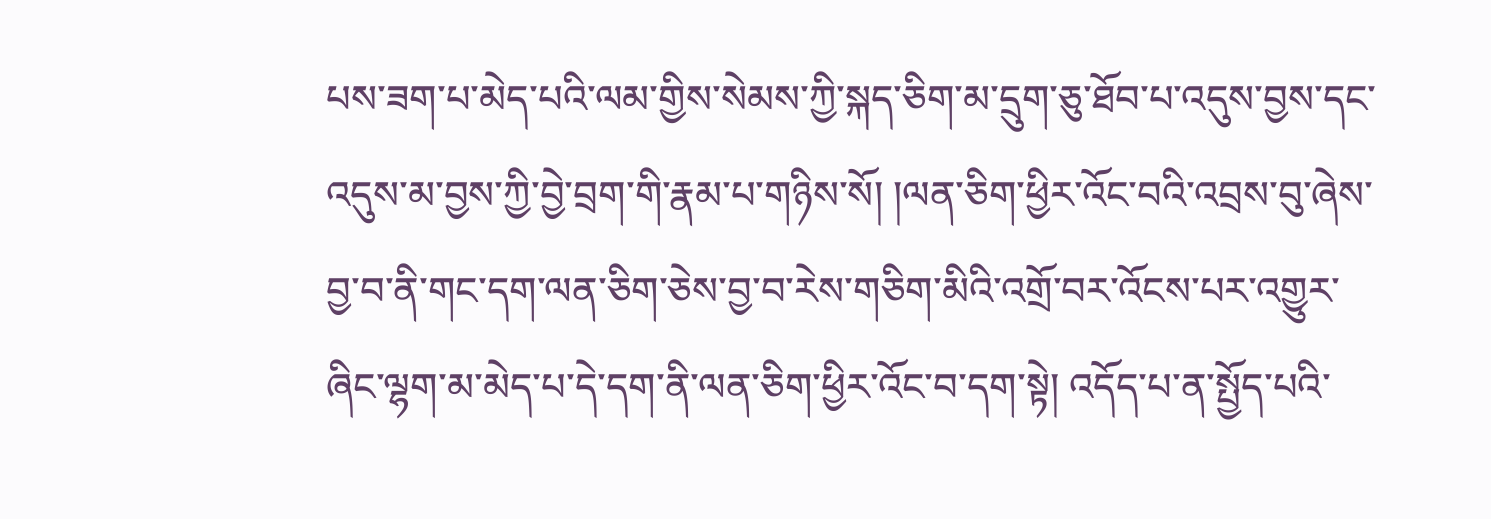པས་ཟག་པ་མེད་པའི་ལམ་གྱིས་སེམས་ཀྱི་སྐད་ཅིག་མ་དྲུག་ཅུ་ཐོབ་པ་འདུས་བྱས་དང་འདུས་མ་བྱས་ཀྱི་བྱེ་བྲག་གི་རྣམ་པ་གཉིས་སོ། །ལན་ཅིག་ཕྱིར་འོང་བའི་འབྲས་བུ་ཞེས་བྱ་བ་ནི་གང་དག་ལན་ཅིག་ཅེས་བྱ་བ་རེས་གཅིག་མིའི་འགྲོ་བར་འོངས་པར་འགྱུར་ཞིང་ལྷག་མ་མེད་པ་དེ་དག་ནི་ལན་ཅིག་ཕྱིར་འོང་བ་དག་སྟེ། འདོད་པ་ན་སྤྱོད་པའི་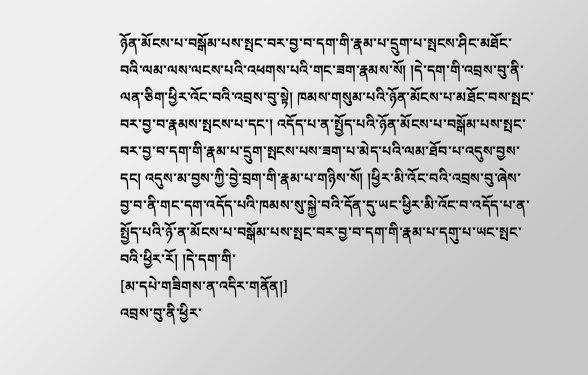ཉོན་མོངས་པ་བསྒོམ་པས་སྤང་བར་བྱ་བ་དག་གི་རྣམ་པ་དྲུག་པ་སྤངས་ཤིང་མཐོང་བའི་ལམ་ལས་ལངས་པའི་འཕགས་པའི་གང་ཟག་རྣམས་སོ། །དེ་དག་གི་འབྲས་བུ་ནི་ལན་ཅིག་ཕྱིར་འོང་བའི་འབྲས་བུ་སྟེ། ཁམས་གསུམ་པའི་ཉོན་མོངས་པ་མཐོང་བས་སྤང་བར་བྱ་བ་རྣམས་སྤངས་པ་དང་། འདོད་པ་ན་སྤྱོད་པའི་ཉོན་མོངས་པ་བསྒོམ་པས་སྤང་བར་བྱ་བ་དག་གི་རྣམ་པ་དྲུག་སྤངས་པས་ཟག་པ་མེད་པའི་ལམ་ཐོབ་པ་འདུས་བྱས་དང། འདུས་མ་བྱས་ཀྱི་བྱེ་བྲག་གི་རྣམ་པ་གཉིས་སོ། །ཕྱིར་མི་འོང་བའི་འབྲས་བུ་ཞེས་བྱ་བ་ནི་གང་དག་འདོད་པའི་ཁམས་སུ་སྐྱེ་བའི་དོན་དུ་ཡང་ཕྱིར་མི་འོང་བ་འདོད་པ་ན་སྤྱོད་པའི་ཉོ་ན་མོངས་པ་བསྒོམ་པས་སྤང་བར་བྱ་བ་དག་གི་རྣམ་པ་དགུ་པ་ཡང་སྤང་བའི་ཕྱིར་རོ། །དེ་དག་གི་
[མ་དཔེ་གཟིགས་ན་འདིར་གནོན།]
འབྲས་བུ་ནི་ཕྱིར་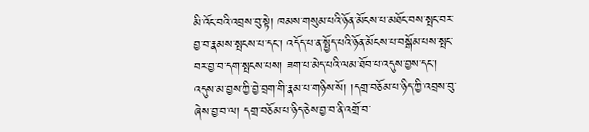མི་འོང་བའི་འབྲས་བུ་སྟེ། ཁམས་གསུམ་པའི་ཉོན་མོངས་པ་མཐོང་བས་སྤང་བར་བྱ་བ་རྣམས་སྤངས་པ་དང་། འདོད་པ་ན་སྤྱོད་པའི་ཉོན་མོངས་པ་བསྒོམ་པས་སྤང་བར་བྱ་བ་དག་སྤངས་པས། ཟག་པ་མེད་པའི་ལམ་ཐོབ་པ་འདུས་བྱས་དང་། འདུས་མ་བྱས་ཀྱི་བྱེ་བྲག་གི་རྣམ་པ་གཉིས་སོ། །དགྲ་བཅོམ་པ་ཉིད་ཀྱི་འབྲས་བུ་ཞེས་བྱ་བ་ལ། དགྲ་བཅོམ་པ་ཉིད་ཅེས་བྱ་བ་ནི་འགྲོ་བ་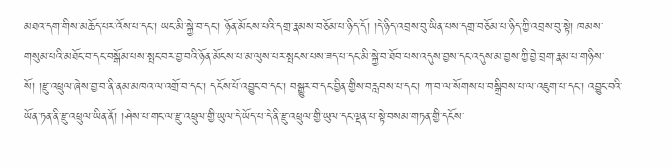མཐའ་དག་གིས་མཆོད་པར་འོས་པ་དང་། ཡང་མི་སྐྱེ་བ་དང་། ཉོན་མོངས་པའི་དགྲ་རྣམས་བཅོམ་པ་ཉིད་དོ། །དེ་ཉིད་འབྲས་བུ་ཡིན་པས་དགྲ་བཅོམ་པ་ཉིད་ཀྱི་འབྲས་བུ་སྟེ། ཁམས་གསུམ་པའི་མཐོང་བ་དང་བསྒོམ་པས་སྤང་བར་བྱ་བའི་ཉོན་མོངས་པ་མ་ལུས་པར་སྤངས་པས་ཟད་པ་དང་མི་སྐྱེ་བ་ཐོབ་པས་འདུས་བྱས་དང་འདུས་མ་བྱས་ཀྱི་བྱེ་བྲག་རྣམ་པ་གཉིས་སོ། །རྫུ་འཕྲུལ་ཞེས་བྱ་བ་ནི་ནམ་མཁའ་ལ་འགྲོ་བ་དང་། དངོས་པོ་འབྱུང་བ་དང་། བསྒྱུར་བ་དང་བྱིན་གྱིས་བརླབས་པ་དང་། ཀ་བ་ལ་སོགས་པ་བསྒྲིབས་པ་ལ་འཇུག་པ་དང་། འབྱུང་བའི་ཡོན་ཏན་ནི་རྫུ་འཕྲུལ་ཡིན་ནོ། །ཤེས་པ་གང་ལ་རྫུ་འཕྲུལ་གྱི་ཡུལ་དེ་ཡོད་པ་དེ་ནི་རྫུ་འཕྲུལ་གྱི་ཡུལ་དང་ལྡན་པ་སྟེ་བསམ་གཏན་གྱི་དངོས་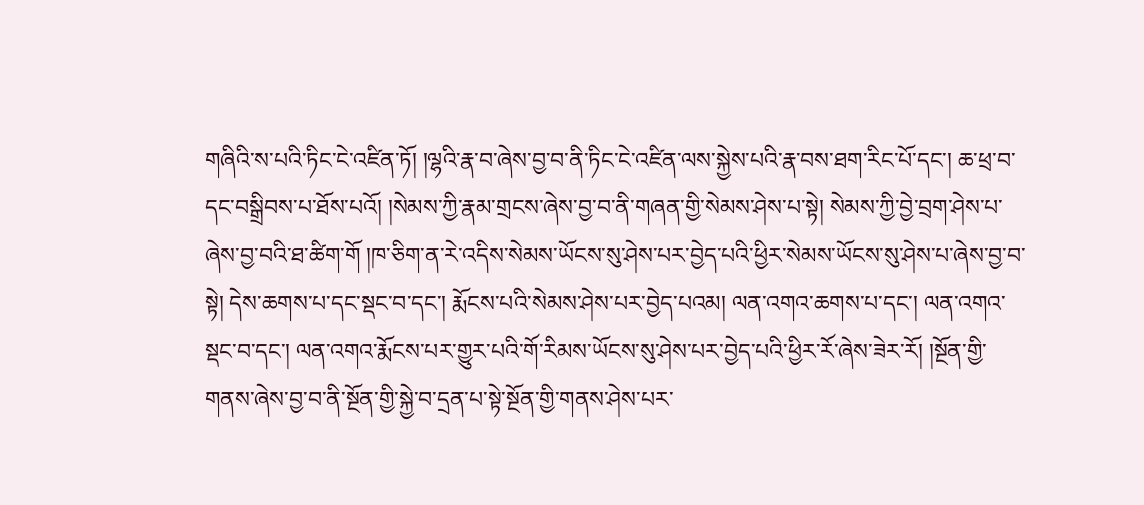གཞིའི་ས་པའི་ཏིང་ངེ་འཛིན་ཏོ། །ལྷའི་རྣ་བ་ཞེས་བྱ་བ་ནི་ཏིང་ངེ་འཛིན་ལས་སྐྱེས་པའི་རྣ་བས་ཐག་རིང་པོ་དང་། ཆ་ཕྲ་བ་དང་བསྒྲིབས་པ་ཐོས་པའོ། །སེམས་ཀྱི་རྣམ་གྲངས་ཞེས་བྱ་བ་ནི་གཞན་གྱི་སེམས་ཤེས་པ་སྟེ། སེམས་ཀྱི་བྱེ་བྲག་ཤེས་པ་ཞེས་བྱ་བའི་ཐ་ཚིག་གོ །ཁ་ཅིག་ན་རེ་འདིས་སེམས་ཡོངས་སུ་ཤེས་པར་བྱེད་པའི་ཕྱིར་སེམས་ཡོངས་སུ་ཤེས་པ་ཞེས་བྱ་བ་སྟེ། དེས་ཆགས་པ་དང་སྡང་བ་དང་། རྨོངས་པའི་སེམས་ཤེས་པར་བྱེད་པའམ། ལན་འགའ་ཆགས་པ་དང་། ལན་འགའ་སྡང་བ་དང་། ལན་འགའ་རྨོངས་པར་གྱུར་པའི་གོ་རིམས་ཡོངས་སུ་ཤེས་པར་བྱེད་པའི་ཕྱིར་རོ་ཞེས་ཟེར་རོ། །སྔོན་གྱི་གནས་ཞེས་བྱ་བ་ནི་སྔོན་གྱི་སྐྱེ་བ་དྲན་པ་སྟེ་སྔོན་གྱི་གནས་ཤེས་པར་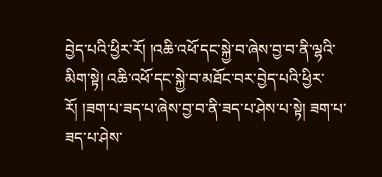བྱེད་པའི་ཕྱིར་རོ། །འཆི་འཕོ་དང་སྐྱེ་བ་ཞེས་བྱ་བ་ནི་ལྷའི་མིག་སྟེ། འཆི་འཕོ་དང་སྐྱེ་བ་མཐོང་བར་བྱེད་པའི་ཕྱིར་རོ། །ཟག་པ་ཟད་པ་ཞེས་བྱ་བ་ནི་ཟད་པ་ཤེས་པ་སྟེ། ཟག་པ་ཟད་པ་ཤེས་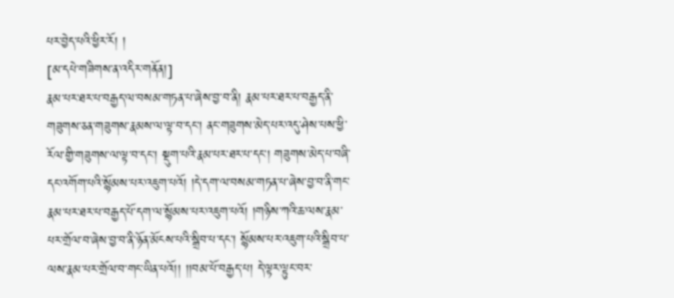པར་བྱེད་པའི་ཕྱིར་རོ། །
[མ་དཔེ་གཟིགས་ན་འདིར་གནོན།]
རྣམ་པར་ཐར་པ་བརྒྱད་ལ་བསམ་གཏན་པ་ཞེས་བྱ་བ་ནི། རྣམ་པར་ཐར་པ་བརྒྱད་ནི་གཟུགས་ཅན་གཟུགས་རྣམས་ལ་ལྟ་བ་དང་། ནང་གཟུགས་མེད་པར་འདུ་ཤེས་པས་ཕྱི་རོལ་གྱི་གཟུགས་ལ་ལྟ་བ་དང་། སྡུག་པའི་རྣམ་པར་ཐར་པ་དང་། གཟུགས་མེད་པ་བཞི་དང་འགོག་པའི་སྙོམས་པར་འཇུག་པའོ། །དེ་དག་ལ་བསམ་གཏན་པ་ཞེས་བྱ་བ་ནི་གང་རྣམ་པར་ཐར་པ་བརྒྱད་པོ་དག་ལ་སྙོམས་པར་འཇུག་པའོ། །གཉིས་ཀའི་ཆ་ལས་རྣམ་པར་གྲོལ་བ་ཞེས་བྱ་བ་ནི་ཉོན་མོངས་པའི་སྒྲིབ་པ་དང་། སྙོམས་པར་འཇུག་པའི་སྒྲིབ་པ་ལས་རྣམ་པར་གྲོལ་བ་གང་ཡིན་པའོ།། །།བམ་པོ་བརྒྱད་པ། དེ་ལྟར་ལྟུང་བར་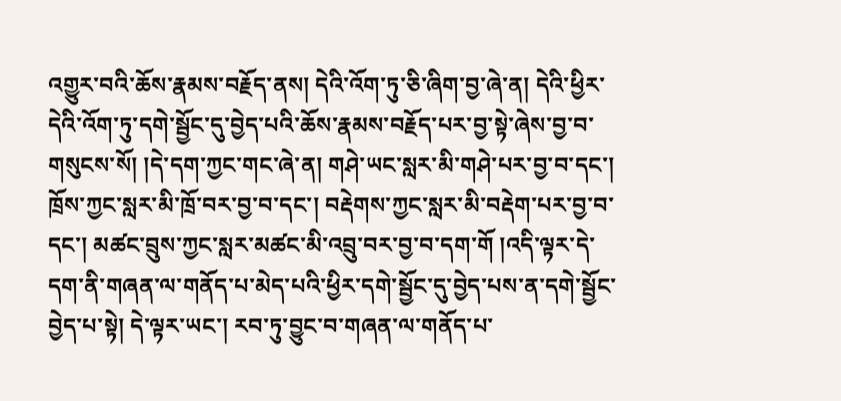འགྱུར་བའི་ཆོས་རྣམས་བརྗོད་ནས། དེའི་འོག་ཏུ་ཅི་ཞིག་བྱ་ཞེ་ན། དེའི་ཕྱིར་དེའི་འོག་ཏུ་དགེ་སྦྱོང་དུ་བྱེད་པའི་ཆོས་རྣམས་བརྗོད་པར་བྱ་སྟེ་ཞེས་བྱ་བ་གསུངས་སོ། །དེ་དག་ཀྱང་གང་ཞེ་ན། གཤེ་ཡང་སླར་མི་གཤེ་པར་བྱ་བ་དང་། ཁྲོས་ཀྱང་སླར་མི་ཁྲོ་བར་བྱ་བ་དང་། བརྡེགས་ཀྱང་སླར་མི་བརྡེག་པར་བྱ་བ་དང་། མཚང་བྲུས་ཀྱང་སླར་མཚང་མི་འབྲུ་བར་བྱ་བ་དག་གོ །འདི་ལྟར་དེ་དག་ནི་གཞན་ལ་གནོད་པ་མེད་པའི་ཕྱིར་དགེ་སྦྱོང་དུ་བྱེད་པས་ན་དགེ་སྦྱོང་བྱེད་པ་སྟེ། དེ་ལྟར་ཡང་། རབ་ཏུ་བྱུང་བ་གཞན་ལ་གནོད་པ་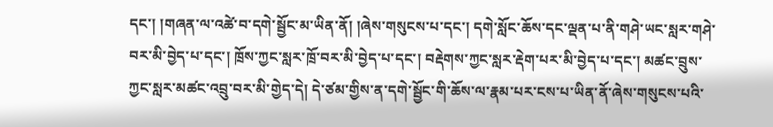དང་། །གཞན་ལ་འཚེ་བ་དགེ་སྦྱོང་མ་ཡིན་ནོ། །ཞེས་གསུངས་པ་དང་། དགེ་སློང་ཆོས་དང་ལྡན་པ་ནི་གཤེ་ཡང་སླར་གཤེ་བར་མི་བྱེད་པ་དང་། ཁྲོས་ཀྱང་སླར་ཁྲོ་བར་མི་བྱེད་པ་དང་། བརྡེགས་ཀྱང་སླར་རྡེག་པར་མི་བྱེད་པ་དང་། མཚང་བྲུས་ཀྱང་སླར་མཚང་འབྲུ་བར་མི་གྱེད་དེ། དེ་ཙམ་གྱིས་ན་དགེ་སྦྱོང་གི་ཆོས་ལ་རྣམ་པར་ངས་པ་ཡིན་ནོ་ཞེས་གསུངས་པའི་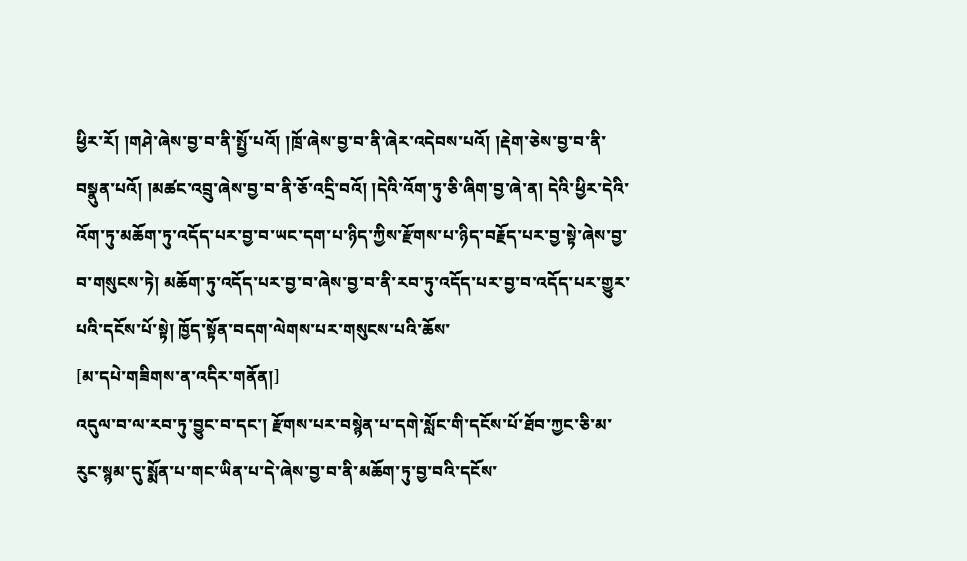ཕྱིར་རོ། །གཤེ་ཞེས་བྱ་བ་ནི་སྤྱོ་པའོ། །ཁྲོ་ཞེས་བྱ་བ་ནི་ཞེར་འདེབས་པའོ། །རྡེག་ཅེས་བྱ་བ་ནི་བསྣུན་པའོ། །མཚང་འབྲུ་ཞེས་བྱ་བ་ནི་ཅོ་འདྲི་བའོ། །དེའི་འོག་ཏུ་ཅི་ཞིག་བྱ་ཞེ་ན། དེའི་ཕྱིར་དེའི་འོག་ཏུ་མཆོག་ཏུ་འདོད་པར་བྱ་བ་ཡང་དག་པ་ཉིད་ཀྱིས་རྫོགས་པ་ཉིད་བརྗོད་པར་བྱ་སྟེ་ཞེས་བྱ་བ་གསུངས་ཏེ། མཆོག་ཏུ་འདོད་པར་བྱ་བ་ཞེས་བྱ་བ་ནི་རབ་ཏུ་འདོད་པར་བྱ་བ་འདོད་པར་གྱུར་པའི་དངོས་པོ་སྟེ། ཁྱོད་སྟོན་བདག་ལེགས་པར་གསུངས་པའི་ཆོས་
[མ་དཔེ་གཟིགས་ན་འདིར་གནོན།]
འདུལ་བ་ལ་རབ་ཏུ་བྱུང་བ་དང་། རྫོགས་པར་བསྙེན་པ་དགེ་སློང་གི་དངོས་པོ་ཐོབ་ཀྱང་ཅི་མ་རུང་སྙམ་དུ་སྨོན་པ་གང་ཡིན་པ་དེ་ཞེས་བྱ་བ་ནི་མཆོག་ཏུ་བྱ་བའི་དངོས་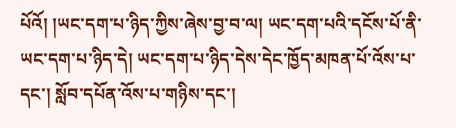པོའོ། །ཡང་དག་པ་ཉིད་ཀྱིས་ཞེས་བྱ་བ་ལ། ཡང་དག་པའི་དངོས་པོ་ནི་ཡང་དག་པ་ཉིད་དེ། ཡང་དག་པ་ཉིད་དེས་དེང་ཁྱོད་མཁན་པོ་འོས་པ་དང་། སློབ་དཔོན་འོས་པ་གཉིས་དང་།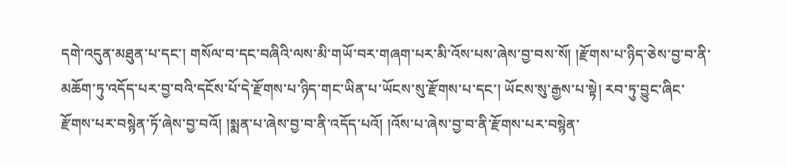དགེ་འདུན་མཐུན་པ་དང་། གསོལ་བ་དང་བཞིའི་ལས་མི་གཡོ་བར་གཞག་པར་མི་འོས་པས་ཞེས་བྱ་བས་སོ། །རྫོགས་པ་ཉིད་ཅེས་བྱ་བ་ནི་མཆོག་ཏུ་འདོད་པར་བྱ་བའི་དངོས་པོ་དེ་རྫོགས་པ་ཉིད་གང་ཡིན་པ་ཡོངས་སུ་རྫོགས་པ་དང་། ཡོངས་སུ་རྒྱས་པ་སྟེ། རབ་ཏུ་བྱུང་ཞིང་རྫོགས་པར་བསྙེན་ཏོ་ཞེས་བྱ་བའོ། །སྨན་པ་ཞེས་བྱ་བ་ནི་འདོད་པའོ། །འོས་པ་ཞེས་བྱ་བ་ནི་རྫོགས་པར་བསྙེན་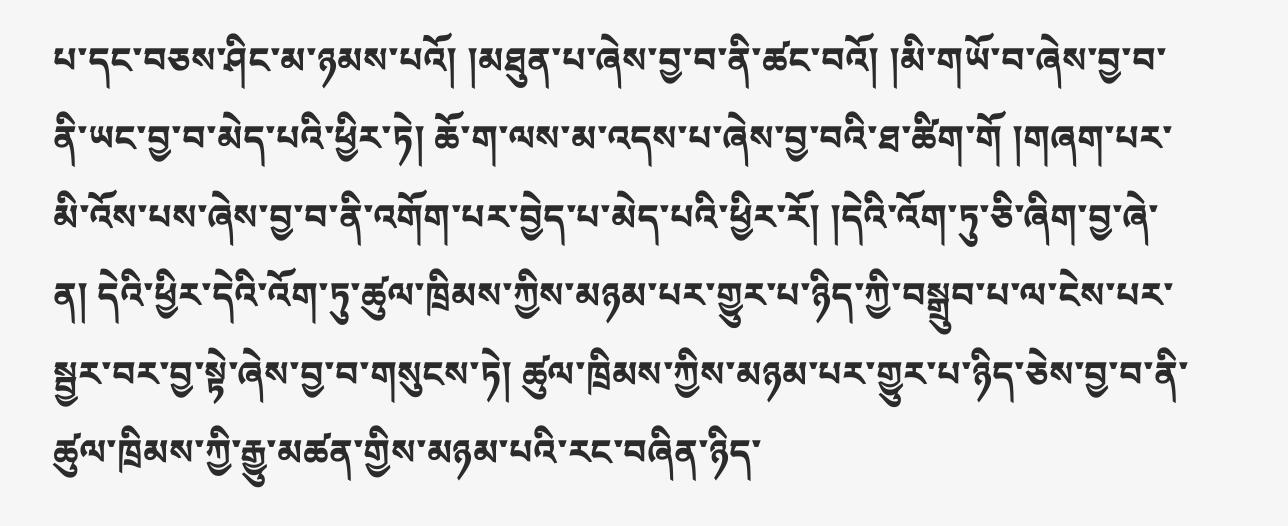པ་དང་བཅས་ཤིང་མ་ཉམས་པའོ། །མཐུན་པ་ཞེས་བྱ་བ་ནི་ཚང་བའོ། །མི་གཡོ་བ་ཞེས་བྱ་བ་ནི་ཡང་བྱ་བ་མེད་པའི་ཕྱིར་ཏེ། ཆོ་ག་ལས་མ་འདས་པ་ཞེས་བྱ་བའི་ཐ་ཚིག་གོ །གཞག་པར་མི་འོས་པས་ཞེས་བྱ་བ་ནི་འགོག་པར་བྱེད་པ་མེད་པའི་ཕྱིར་རོ། །དེའི་འོག་ཏུ་ཅི་ཞིག་བྱ་ཞེ་ན། དེའི་ཕྱིར་དེའི་འོག་ཏུ་ཚུལ་ཁྲིམས་ཀྱིས་མཉམ་པར་གྱུར་པ་ཉིད་ཀྱི་བསྒྲུབ་པ་ལ་ངེས་པར་སྦྱར་བར་བྱ་སྟེ་ཞེས་བྱ་བ་གསུངས་ཏེ། ཚུལ་ཁྲིམས་ཀྱིས་མཉམ་པར་གྱུར་པ་ཉིད་ཅེས་བྱ་བ་ནི་ཚུལ་ཁྲིམས་ཀྱི་རྒྱུ་མཚན་གྱིས་མཉམ་པའི་རང་བཞིན་ཉིད་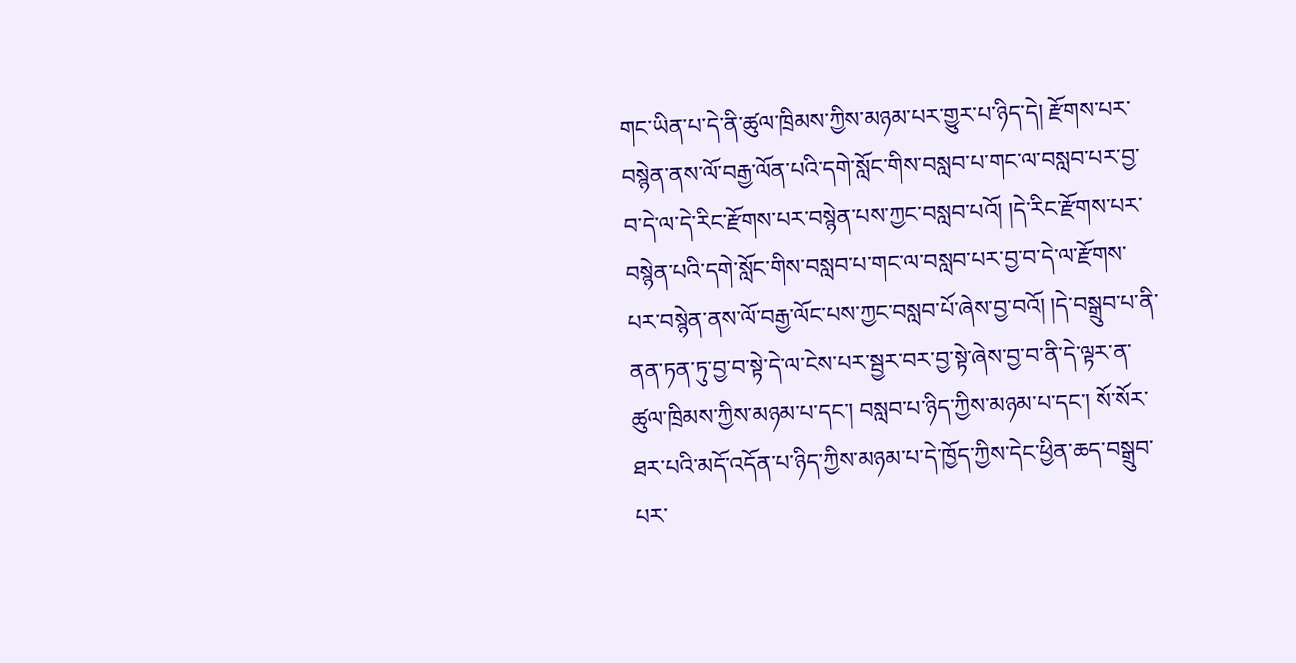གང་ཡིན་པ་དེ་ནི་ཚུལ་ཁྲིམས་ཀྱིས་མཉམ་པར་གྱུར་པ་ཉིད་དེ། རྫོགས་པར་བསྙེན་ནས་ལོ་བརྒྱ་ལོན་པའི་དགེ་སློང་གིས་བསླབ་པ་གང་ལ་བསླབ་པར་བྱ་བ་དེ་ལ་དེ་རིང་རྫོགས་པར་བསྙེན་པས་ཀྱང་བསླབ་པའོ། །དེ་རིང་རྫོགས་པར་བསྙེན་པའི་དགེ་སློང་གིས་བསླབ་པ་གང་ལ་བསླབ་པར་བྱ་བ་དེ་ལ་རྫོགས་པར་བསྙེན་ནས་ལོ་བརྒྱ་ལོང་པས་ཀྱང་བསླབ་པོ་ཞེས་བྱ་བའོ། །དེ་བསྒྲུབ་པ་ནི་ནན་ཏན་ཏུ་བྱ་བ་སྟེ་དེ་ལ་ངེས་པར་སྦྱར་བར་བྱ་སྟེ་ཞེས་བྱ་བ་ནི་དེ་ལྟར་ན་ཚུལ་ཁྲིམས་ཀྱིས་མཉམ་པ་དང་། བསླབ་པ་ཉིད་ཀྱིས་མཉམ་པ་དང་། སོ་སོར་ཐར་པའི་མདོ་འདོན་པ་ཉིད་ཀྱིས་མཉམ་པ་དེ་ཁྱོད་ཀྱིས་དེང་ཕྱིན་ཆད་བསྒྲུབ་པར་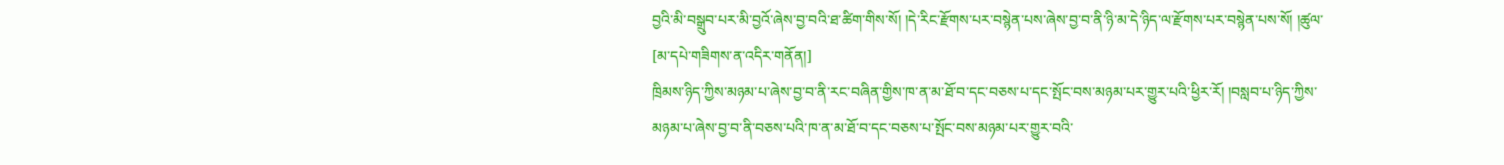བྱའི་མི་བསྒྲུབ་པར་མི་བྱའོ་ཞེས་བྱ་བའི་ཐ་ཚིག་གིས་སོ། །དེ་རིང་རྫོགས་པར་བསྙེན་པས་ཞེས་བྱ་བ་ནི་ཉི་མ་དེ་ཉིད་ལ་རྫོགས་པར་བསྙེན་པས་སོ། །ཚུལ་
[མ་དཔེ་གཟིགས་ན་འདིར་གནོན།]
ཁྲིམས་ཉིད་ཀྱིས་མཉམ་པ་ཞེས་བྱ་བ་ནི་རང་བཞིན་གྱིས་ཁ་ན་མ་ཐོ་བ་དང་བཅས་པ་དང་སྤོང་བས་མཉམ་པར་གྱུར་པའི་ཕྱིར་རོ། །བསླབ་པ་ཉིད་ཀྱིས་མཉམ་པ་ཞེས་བྱ་བ་ནི་བཅས་པའི་ཁ་ན་མ་ཐོ་བ་དང་བཅས་པ་སྤོང་བས་མཉམ་པར་གྱུར་བའི་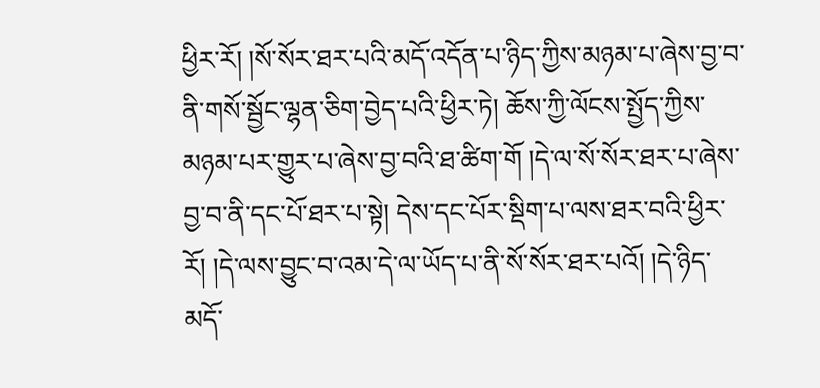ཕྱིར་རོ། །སོ་སོར་ཐར་པའི་མདོ་འདོན་པ་ཉིད་ཀྱིས་མཉམ་པ་ཞེས་བྱ་བ་ནི་གསོ་སྦྱོང་ལྷན་ཅིག་བྱེད་པའི་ཕྱིར་ཏེ། ཆོས་ཀྱི་ལོངས་སྤྱོད་ཀྱིས་མཉམ་པར་གྱུར་པ་ཞེས་བྱ་བའི་ཐ་ཚིག་གོ །དེ་ལ་སོ་སོར་ཐར་པ་ཞེས་བྱ་བ་ནི་དང་པོ་ཐར་པ་སྟེ། དེས་དང་པོར་སྡིག་པ་ལས་ཐར་བའི་ཕྱིར་རོ། །དེ་ལས་བྱུང་བ་འམ་དེ་ལ་ཡོད་པ་ནི་སོ་སོར་ཐར་པའོ། །དེ་ཉིད་མདོ་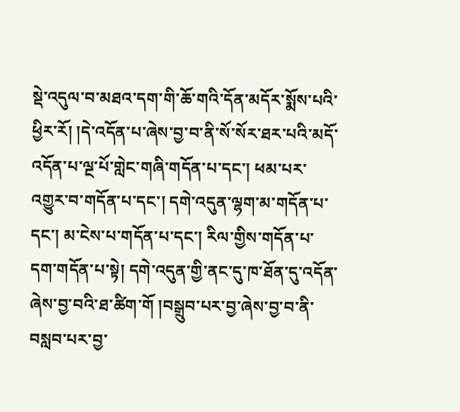སྡེ་འདུལ་བ་མཐའ་དག་གི་ཆོ་གའི་དོན་མདོར་སྨོས་པའི་ཕྱིར་རོ། །དེ་འདོན་པ་ཞེས་བྱ་བ་ནི་སོ་སོར་ཐར་པའི་མདོ་འདོན་པ་ལྔ་པོ་གླེང་གཞི་གདོན་པ་དང་། ཕམ་པར་འགྱུར་བ་གདོན་པ་དང་། དགེ་འདུན་ལྷག་མ་གདོན་པ་དང་། མ་ངེས་པ་གདོན་པ་དང་། རིལ་གྱིས་གདོན་པ་དག་གདོན་པ་སྟེ། དགེ་འདུན་གྱི་ནང་དུ་ཁ་ཐོན་དུ་འདོན་ཞེས་བྱ་བའི་ཐ་ཚིག་གོ །བསྒྲུབ་པར་བྱ་ཞེས་བྱ་བ་ནི་བསླབ་པར་བྱ་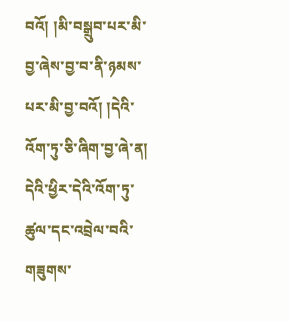བའོ། །མི་བསྒྲུབ་པར་མི་བྱ་ཞེས་བྱ་བ་ནི་ཉམས་པར་མི་བྱ་བའོ། །དེའི་འོག་ཏུ་ཅི་ཞིག་བྱ་ཞེ་ན། དེའི་ཕྱིར་དེའི་འོག་ཏུ་ཚུལ་དང་འབྲེལ་བའི་གཟུགས་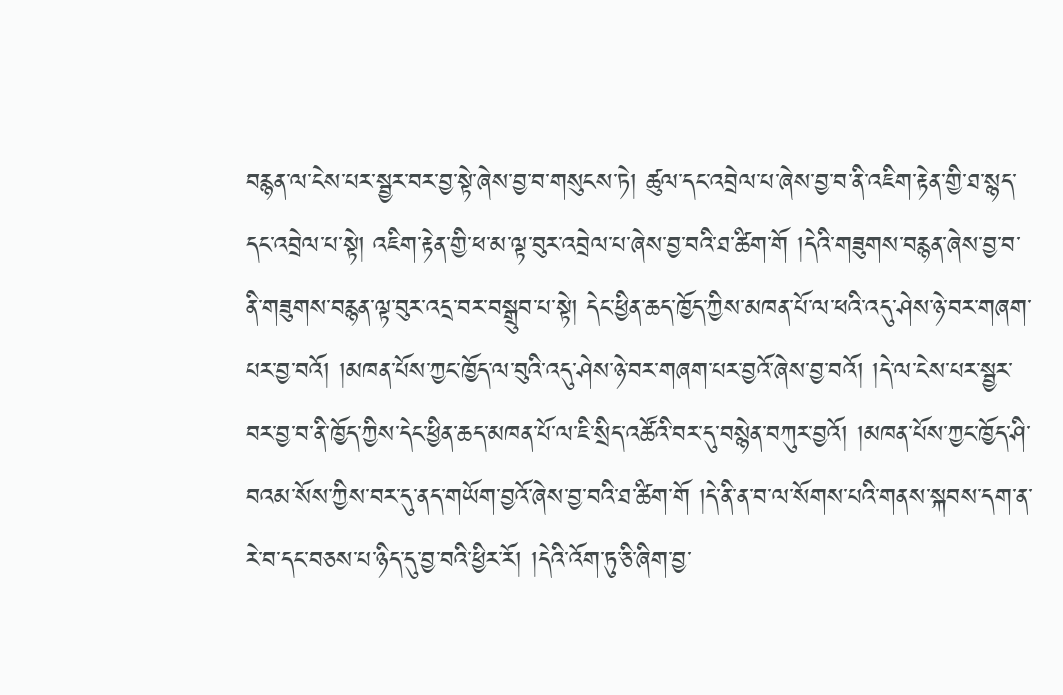བརྙན་ལ་ངེས་པར་སྦྱར་བར་བྱ་སྟེ་ཞེས་བྱ་བ་གསུངས་ཏེ། ཚུལ་དང་འབྲེལ་པ་ཞེས་བྱ་བ་ནི་འཇིག་རྟེན་གྱི་ཐ་སྙད་དང་འབྲེལ་པ་སྟེ། འཇིག་རྟེན་གྱི་ཕ་མ་ལྟ་བུར་འབྲེལ་པ་ཞེས་བྱ་བའི་ཐ་ཚིག་གོ །དེའི་གཟུགས་བརྙན་ཞེས་བྱ་བ་ནི་གཟུགས་བརྙན་ལྟ་བུར་འདྲ་བར་བསྒྲུབ་པ་སྟེ། དེང་ཕྱིན་ཆད་ཁྱོད་ཀྱིས་མཁན་པོ་ལ་ཕའི་འདུ་ཤེས་ཉེ་བར་གཞག་པར་བྱ་བའོ། །མཁན་པོས་ཀྱང་ཁྱོད་ལ་བུའི་འདུ་ཤེས་ཉེ་བར་གཞག་པར་བྱའོ་ཞེས་བྱ་བའོ། །དེ་ལ་ངེས་པར་སྦྱར་བར་བྱ་བ་ནི་ཁྱོད་ཀྱིས་དེང་ཕྱིན་ཆད་མཁན་པོ་ལ་ཇི་སྲིད་འཚོའི་བར་དུ་བསྙེན་བཀུར་བྱའོ། །མཁན་པོས་ཀྱང་ཁྱོད་ཤི་བའམ་སོས་ཀྱིས་བར་དུ་ནད་གཡོག་བྱའོ་ཞེས་བྱ་བའི་ཐ་ཚིག་གོ །དེ་ནི་ན་བ་ལ་སོགས་པའི་གནས་སྐབས་དག་ན་རེ་བ་དང་བཅས་པ་ཉིད་དུ་བྱ་བའི་ཕྱིར་རོ། །དེའི་འོག་ཏུ་ཅི་ཞིག་བྱ་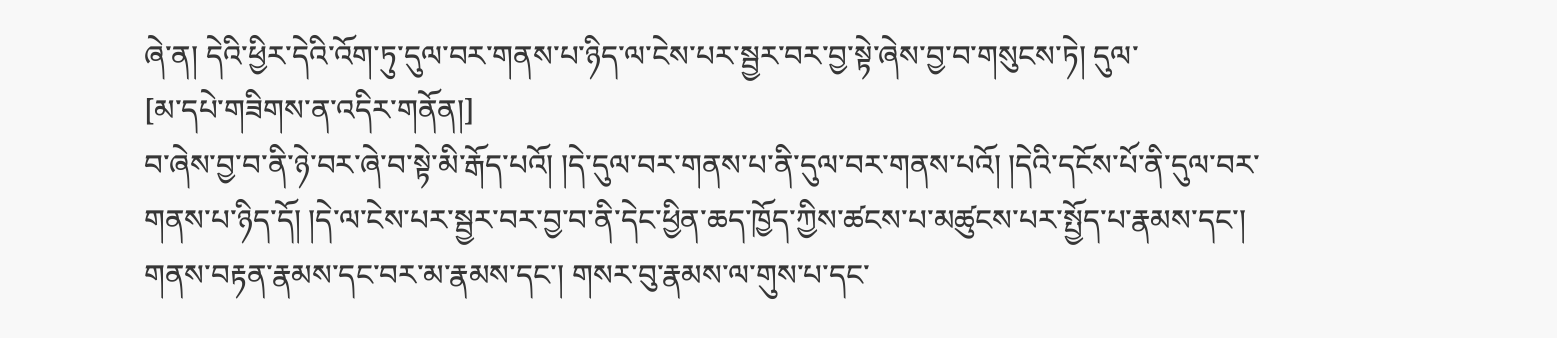ཞེ་ན། དེའི་ཕྱིར་དེའི་འོག་ཏུ་དུལ་བར་གནས་པ་ཉིད་ལ་ངེས་པར་སྦྱར་བར་བྱ་སྟེ་ཞེས་བྱ་བ་གསུངས་ཏེ། དུལ་
[མ་དཔེ་གཟིགས་ན་འདིར་གནོན།]
བ་ཞེས་བྱ་བ་ནི་ཉེ་བར་ཞེ་བ་སྟེ་མི་རྒོད་པའོ། །དེ་དུལ་བར་གནས་པ་ནི་དུལ་བར་གནས་པའོ། །དེའི་དངོས་པོ་ནི་དུལ་བར་གནས་པ་ཉིད་དོ། །དེ་ལ་ངེས་པར་སྦྱར་བར་བྱ་བ་ནི་དེང་ཕྱིན་ཆད་ཁྱོད་ཀྱིས་ཚངས་པ་མཚུངས་པར་སྤྱོད་པ་རྣམས་དང་། གནས་བརྟན་རྣམས་དང་བར་མ་རྣམས་དང་། གསར་བུ་རྣམས་ལ་གུས་པ་དང་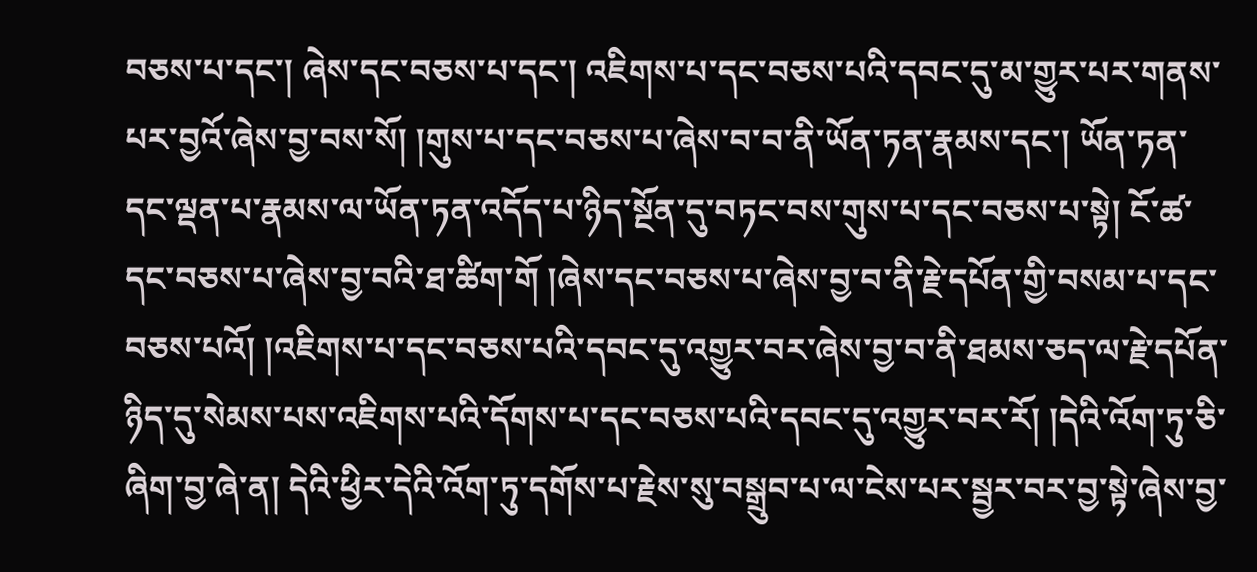བཅས་པ་དང་། ཞེས་དང་བཅས་པ་དང་། འཇིགས་པ་དང་བཅས་པའི་དབང་དུ་མ་གྱུར་པར་གནས་པར་བྱའོ་ཞེས་བྱ་བས་སོ། །གུས་པ་དང་བཅས་པ་ཞེས་བ་བ་ནི་ཡོན་ཏན་རྣམས་དང་། ཡོན་ཏན་དང་ལྡན་པ་རྣམས་ལ་ཡོན་ཏན་འདོད་པ་ཉིད་སྔོན་དུ་བཏང་བས་གུས་པ་དང་བཅས་པ་སྟེ། ངོ་ཚ་དང་བཅས་པ་ཞེས་བྱ་བའི་ཐ་ཚིག་གོ །ཞེས་དང་བཅས་པ་ཞེས་བྱ་བ་ནི་རྗེ་དཔོན་གྱི་བསམ་པ་དང་བཅས་པའོ། །འཇིགས་པ་དང་བཅས་པའི་དབང་དུ་འགྱུར་བར་ཞེས་བྱ་བ་ནི་ཐམས་ཅད་ལ་རྗེ་དཔོན་ཉིད་དུ་སེམས་པས་འཇིགས་པའི་དོགས་པ་དང་བཅས་པའི་དབང་དུ་འགྱུར་བར་རོ། །དེའི་འོག་ཏུ་ཅི་ཞིག་བྱ་ཞེ་ན། དེའི་ཕྱིར་དེའི་འོག་ཏུ་དགོས་པ་རྗེས་སུ་བསྒྲུབ་པ་ལ་ངེས་པར་སྦྱར་བར་བྱ་སྟེ་ཞེས་བྱ་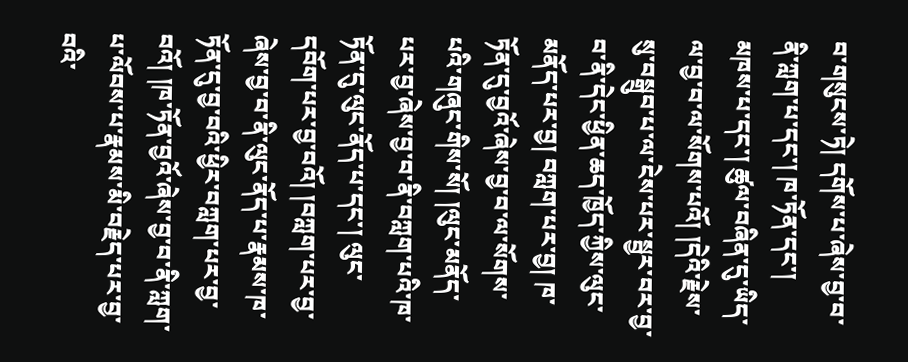བ་གསུངས་ཏེ། དགོས་པ་ཞེས་བྱ་བ་ནི་ཀླག་པ་དང་། ཁ་ཏོན་དང་། མཁས་པ་དང་། ཚུལ་བཞིན་དུ་ཡིད་ལ་བྱ་བ་ལ་སོགས་པའོ། །དེའི་རྗེས་སུ་བསྒྲུབ་པ་ལ་ངེས་པར་སྦྱར་བར་བྱ་བ་ནི་དེང་ཕྱིན་ཆད་ཁྱོད་ཀྱིས་ལུང་མནོད་པར་བྱ། བཀླག་པར་བྱ། ཁ་ཏོན་དུ་བྱའོ་ཞེས་བྱ་བ་ལ་སོགས་པའི་གཞུང་གིས་སོ། །ལུང་མནོད་པར་བྱ་ཞེས་བྱ་བ་ནི་བཀླག་པའི་ཁ་ཏོན་དུ་ལུང་ནོད་པ་དང་། ལུང་དབོག་པར་བྱ་བའོ། །བཀླག་པར་བྱ་ཞེས་བྱ་བ་ནི་ལུང་ནོད་པ་རྣམས་ཁ་ཏོན་དུ་བྱ་བའི་ཕྱིར་བཀླག་པར་བྱ་བའོ། །ཁ་ཏོན་བྱའོ་ཞེས་བྱ་བ་ནི་ཀླག་པ་ལོབས་པ་རྣམས་མི་བརྗེད་པར་བྱ་བའི་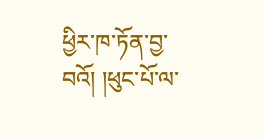ཕྱིར་ཁ་ཏོན་བྱ་བའོ། །ཕུང་པོ་ལ་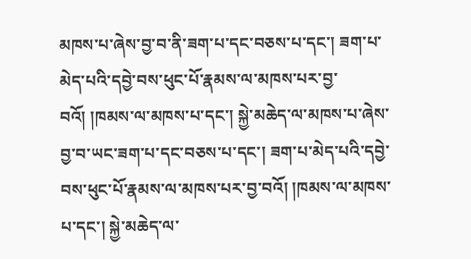མཁས་པ་ཞེས་བྱ་བ་ནི་ཟག་པ་དང་བཅས་པ་དང་། ཟག་པ་མེད་པའི་དབྱེ་བས་ཕུང་པོ་རྣམས་ལ་མཁས་པར་བྱ་བའོ། །ཁམས་ལ་མཁས་པ་དང་། སྐྱེ་མཆེད་ལ་མཁས་པ་ཞེས་བྱ་བ་ཡང་ཟག་པ་དང་བཅས་པ་དང་། ཟག་པ་མེད་པའི་དབྱེ་བས་ཕུང་པོ་རྣམས་ལ་མཁས་པར་བྱ་བའོ། །ཁམས་ལ་མཁས་པ་དང་། སྐྱེ་མཆེད་ལ་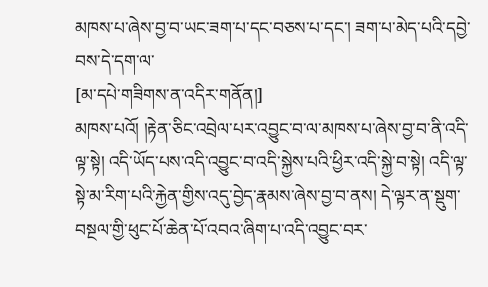མཁས་པ་ཞེས་བྱ་བ་ཡང་ཟག་པ་དང་བཅས་པ་དང་། ཟག་པ་མེད་པའི་དབྱེ་བས་དེ་དག་ལ་
[མ་དཔེ་གཟིགས་ན་འདིར་གནོན།]
མཁས་པའོ། །རྟེན་ཅིང་འབྲེལ་པར་འབྱུང་བ་ལ་མཁས་པ་ཞེས་བྱ་བ་ནི་འདི་ལྟ་སྟེ། འདི་ཡོད་པས་འདི་འབྱུང་བ་འདི་སྐྱེས་པའི་ཕྱིར་འདི་སྐྱེ་བ་སྟེ། འདི་ལྟ་སྟེ་མ་རིག་པའི་རྐྱེན་གྱིས་འདུ་བྱེད་རྣམས་ཞེས་བྱ་བ་ནས། དེ་ལྟར་ན་སྡུག་བསྔལ་གྱི་ཕུང་པོ་ཆེན་པོ་འབའ་ཞིག་པ་འདི་འབྱུང་བར་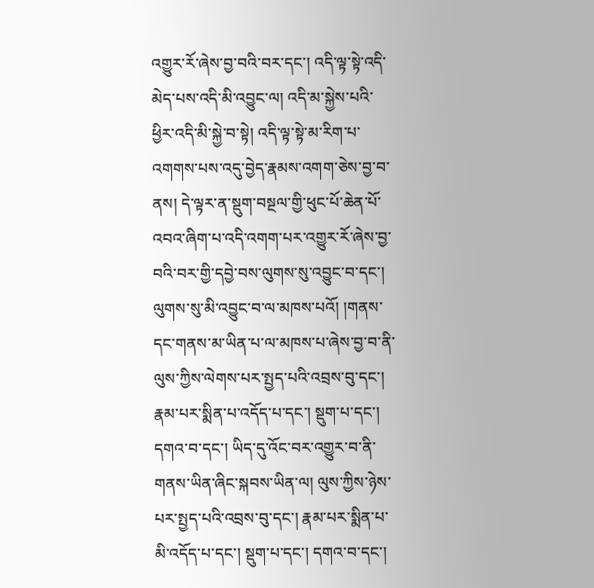འགྱུར་རོ་ཞེས་བྱ་བའི་བར་དང་། འདི་ལྟ་སྟེ་འདི་མེད་པས་འདི་མི་འབྱུང་ལ། འདི་མ་སྐྱེས་པའི་ཕྱིར་འདི་མི་སྐྱེ་བ་སྟེ། འདི་ལྟ་སྟེ་མ་རིག་པ་འགགས་པས་འདུ་བྱེད་རྣམས་འགག་ཅེས་བྱ་བ་ནས། དེ་ལྟར་ན་སྡུག་བསྔལ་གྱི་ཕུང་པོ་ཆེན་པོ་འབའ་ཞིག་པ་འདི་འགག་པར་འགྱུར་རོ་ཞེས་བྱ་བའི་བར་གྱི་དབྱེ་བས་ལུགས་སུ་འབྱུང་བ་དང་། ལུགས་སུ་མི་འབྱུང་བ་ལ་མཁས་པའོ། །གནས་དང་གནས་མ་ཡིན་པ་ལ་མཁས་པ་ཞེས་བྱ་བ་ནི་ལུས་ཀྱིས་ལེགས་པར་སྤྱད་པའི་འབྲས་བུ་དང་། རྣམ་པར་སྨིན་པ་འདོད་པ་དང་། སྡུག་པ་དང་། དགའ་བ་དང་། ཡིད་དུ་འོང་བར་འགྱུར་བ་ནི་གནས་ཡིན་ཞིང་སྐབས་ཡིན་ལ། ལུས་ཀྱིས་ཉེས་པར་སྤྱད་པའི་འབྲས་བུ་དང་། རྣམ་པར་སྨིན་པ་མི་འདོད་པ་དང་། སྡུག་པ་དང་། དགའ་བ་དང་།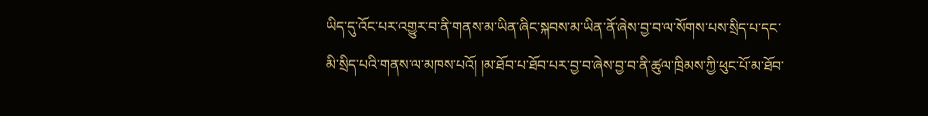ཡིད་དུ་འོང་པར་འགྱུར་བ་ནི་གནས་མ་ཡིན་ཞིང་སྐབས་མ་ཡིན་ནོ་ཞེས་བྱ་བ་ལ་སོགས་པས་སྲིད་པ་དང་མི་སྲིད་པའི་གནས་ལ་མཁས་པའོ། །མ་ཐོབ་པ་ཐོབ་པར་བྱ་བ་ཞེས་བྱ་བ་ནི་ཚུལ་ཁྲིམས་ཀྱི་ཕུང་པོ་མ་ཐོབ་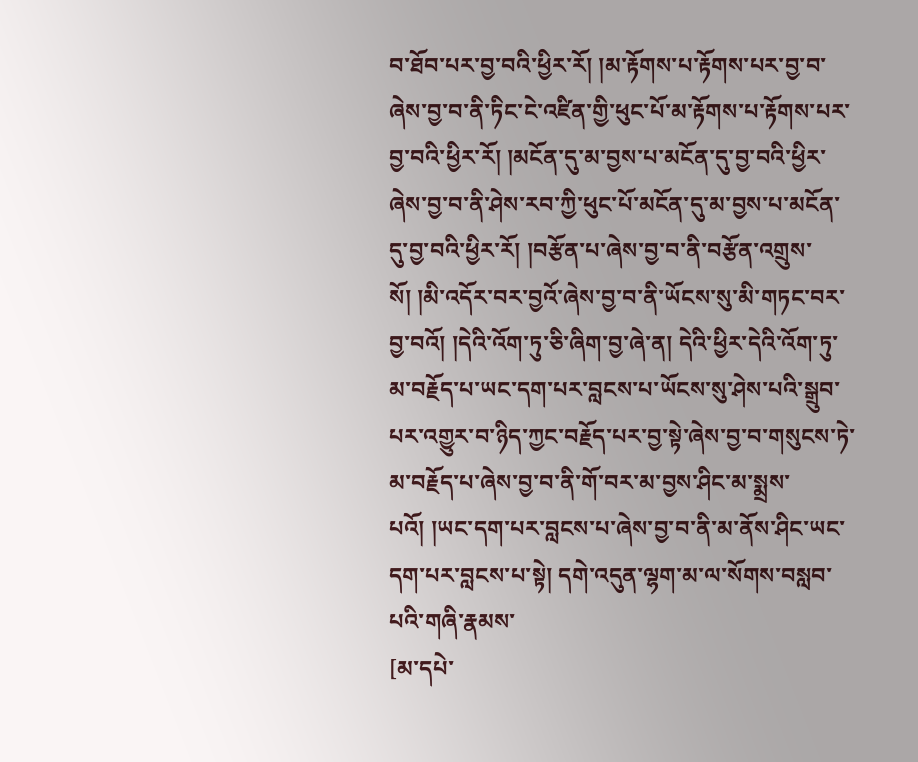བ་ཐོབ་པར་བྱ་བའི་ཕྱིར་རོ། །མ་རྟོགས་པ་རྟོགས་པར་བྱ་བ་ཞེས་བྱ་བ་ནི་ཏིང་ངེ་འཛིན་གྱི་ཕུང་པོ་མ་རྟོགས་པ་རྟོགས་པར་བྱ་བའི་ཕྱིར་རོ། །མངོན་དུ་མ་བྱས་པ་མངོན་དུ་བྱ་བའི་ཕྱིར་ཞེས་བྱ་བ་ནི་ཤེས་རབ་ཀྱི་ཕུང་པོ་མངོན་དུ་མ་བྱས་པ་མངོན་དུ་བྱ་བའི་ཕྱིར་རོ། །བརྩོན་པ་ཞེས་བྱ་བ་ནི་བརྩོན་འགྲུས་སོ། །མི་འདོར་བར་བྱའོ་ཞེས་བྱ་བ་ནི་ཡོངས་སུ་མི་གཏང་བར་བྱ་བའོ། །དེའི་འོག་ཏུ་ཅི་ཞིག་བྱ་ཞེ་ན། དེའི་ཕྱིར་དེའི་འོག་ཏུ་མ་བརྗོད་པ་ཡང་དག་པར་བླངས་པ་ཡོངས་སུ་ཤེས་པའི་སྒྲུབ་པར་འགྱུར་བ་ཉིད་ཀྱང་བརྗོད་པར་བྱ་སྟེ་ཞེས་བྱ་བ་གསུངས་ཏེ་མ་བརྗོད་པ་ཞེས་བྱ་བ་ནི་གོ་བར་མ་བྱས་ཤིང་མ་སྨྲས་པའོ། །ཡང་དག་པར་བླངས་པ་ཞེས་བྱ་བ་ནི་མ་ནོས་ཤིང་ཡང་དག་པར་བླངས་པ་སྟེ། དགེ་འདུན་ལྷག་མ་ལ་སོགས་བསླབ་པའི་གཞི་རྣམས་
[མ་དཔེ་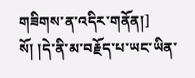གཟིགས་ན་འདིར་གནོན།]
སོ། །དེ་ནི་མ་བརྗོད་པ་ཡང་ཡིན་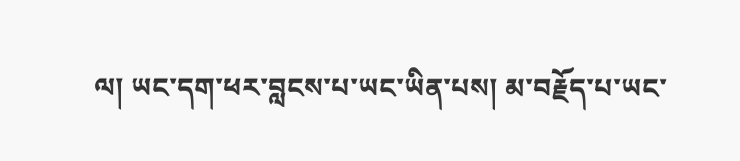ལ། ཡང་དག་ཕར་བླངས་པ་ཡང་ཡིན་པས། མ་བརྗོད་པ་ཡང་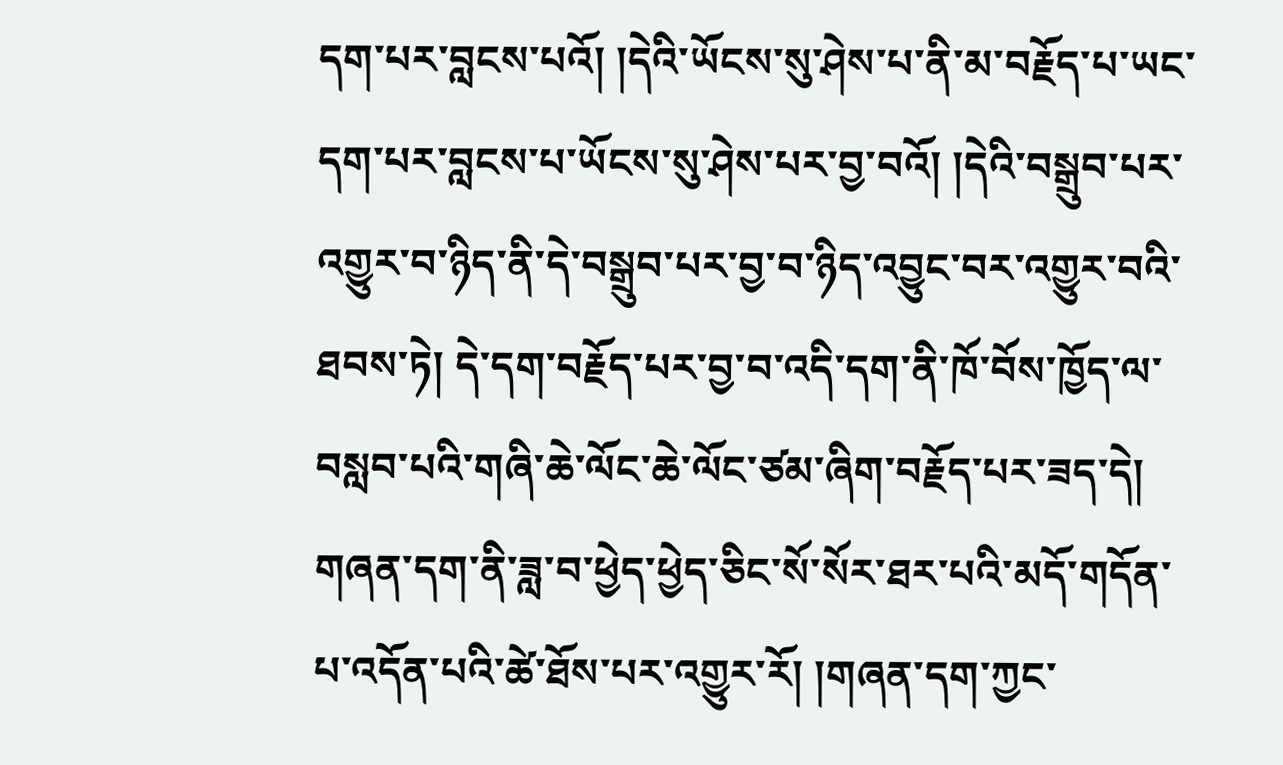དག་པར་བླངས་པའོ། །དེའི་ཡོངས་སུ་ཤེས་པ་ནི་མ་བརྗོད་པ་ཡང་དག་པར་བླངས་པ་ཡོངས་སུ་ཤེས་པར་བྱ་བའོ། །དེའི་བསྒྲུབ་པར་འགྱུར་བ་ཉིད་ནི་དེ་བསྒྲུབ་པར་བྱ་བ་ཉིད་འབྱུང་བར་འགྱུར་བའི་ཐབས་ཏེ། དེ་དག་བརྗོད་པར་བྱ་བ་འདི་དག་ནི་ཁོ་བོས་ཁྱོད་ལ་བསླབ་པའི་གཞི་ཆེ་ལོང་ཆེ་ལོང་ཙམ་ཞིག་བརྗོད་པར་ཟད་དེ། གཞན་དག་ནི་ཟླ་བ་ཕྱེད་ཕྱེད་ཅིང་སོ་སོར་ཐར་པའི་མདོ་གདོན་པ་འདོན་པའི་ཚེ་ཐོས་པར་འགྱུར་རོ། །གཞན་དག་ཀྱང་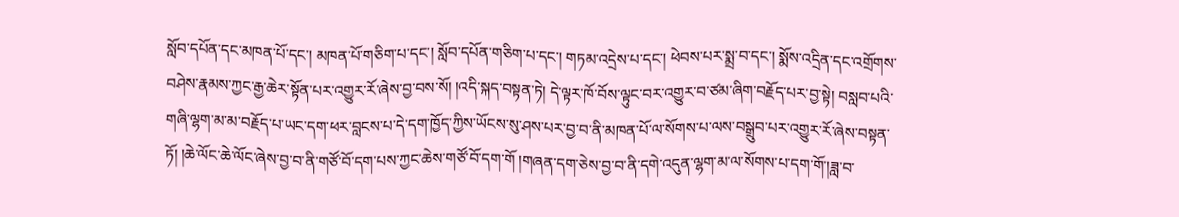སློབ་དཔོན་དང་མཁན་པོ་དང་། མཁན་པོ་གཅིག་པ་དང་། སློབ་དཔོན་གཅིག་པ་དང་། གཏམ་འདྲེས་པ་དང་། ཕེབས་པར་སྨྲ་བ་དང་། སྨོས་འདྲིན་དང་འགྲོགས་བཤེས་རྣམས་ཀྱང་རྒྱ་ཆེར་སྟོན་པར་འགྱུར་རོ་ཞེས་བྱ་བས་སོ། །འདི་སྐད་བསྟན་ཏེ། དེ་ལྟར་ཁོ་བོས་ལྟུང་བར་འགྱུར་བ་ཙམ་ཞིག་བརྗོད་པར་བྱ་སྟེ། བསླབ་པའི་གཞི་ལྷག་མ་མ་བརྗོད་པ་ཡང་དག་ཕར་བླངས་པ་དེ་དག་ཁྱོད་ཀྱིས་ཡོངས་སུ་ཤས་པར་བྱ་བ་ནི་མཁན་པོ་ལ་སོགས་པ་ལས་བསྒྲུབ་པར་འགྱུར་རོ་ཞེས་བསྟན་ཏོ། །ཆེ་ལོང་ཆེ་ལོང་ཞེས་བྱ་བ་ནི་གཙོ་བོ་དག་པས་ཀྱང་ཆེས་གཙོ་བོ་དག་གོ །གཞན་དག་ཅེས་བྱ་བ་ནི་དགེ་འདུན་ལྷག་མ་ལ་སོགས་པ་དག་གོ་།ཟླ་བ་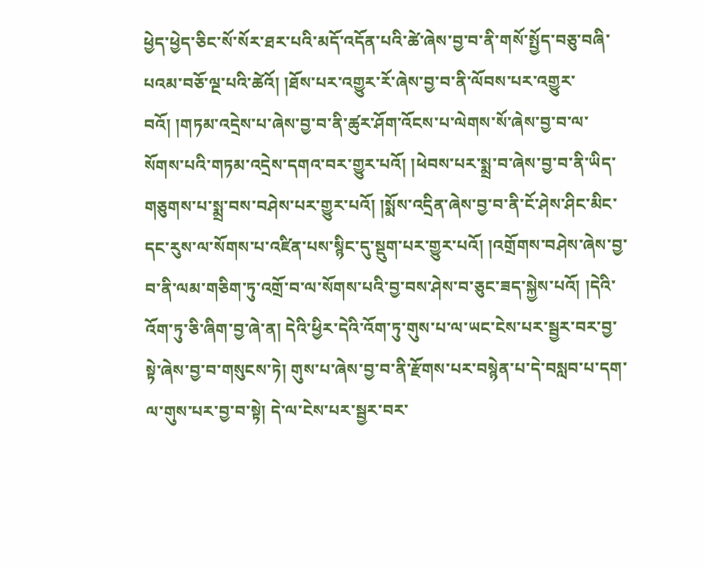ཕྱེད་ཕྱེད་ཅིང་སོ་སོར་ཐར་པའི་མདོ་འདོན་པའི་ཚེ་ཞེས་བྱ་བ་ནི་གསོ་སྤྱོད་བཅུ་བཞི་པའམ་བཅོ་ལྔ་པའི་ཚེའོ། །ཐོས་པར་འགྱུར་རོ་ཞེས་བྱ་བ་ནི་ལོབས་པར་འགྱུར་བའོ། །གཏམ་འདྲེས་པ་ཞེས་བྱ་བ་ནི་ཚུར་ཤོག་འོངས་པ་ལེགས་སོ་ཞེས་བྱ་བ་ལ་སོགས་པའི་གཏམ་འདྲེས་དགའ་བར་གྱུར་པའོ། །ཕེབས་པར་སྨྲ་བ་ཞེས་བྱ་བ་ནི་ཡིད་གཅུགས་པ་སྨྲ་བས་བཤེས་པར་གྱུར་པའོ། །སྨོས་འདྲིན་ཞེས་བྱ་བ་ནི་ངོ་ཤེས་ཤིང་མིང་དང་རུས་ལ་སོགས་པ་འཛིན་པས་སྙིང་དུ་སྡུག་པར་གྱུར་པའོ། །འགྲོགས་བཤེས་ཞེས་བྱ་བ་ནི་ལམ་གཅིག་ཏུ་འགྲོ་བ་ལ་སོགས་པའི་བྱ་བས་ཤེས་བ་ཅུང་ཟད་སྐྱེས་པའོ། །དེའི་འོག་ཏུ་ཅི་ཞིག་བྱ་ཞེ་ན། དེའི་ཕྱིར་དེའི་འོག་ཏུ་གུས་པ་ལ་ཡང་ངེས་པར་སྦྱར་བར་བྱ་སྟེ་ཞེས་བྱ་བ་གསུངས་ཏེ། གུས་པ་ཞེས་བྱ་བ་ནི་རྫོགས་པར་བསྙེན་པ་དེ་བསླབ་པ་དག་ལ་གུས་པར་བྱ་བ་སྟེ། དེ་ལ་ངེས་པར་སྦྱར་བར་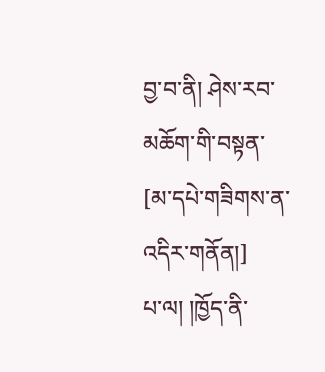བྱ་བ་ནི། ཤེས་རབ་མཆོག་གི་བསྟན་
[མ་དཔེ་གཟིགས་ན་འདིར་གནོན།]
པ་ལ། །ཁྱོད་ནི་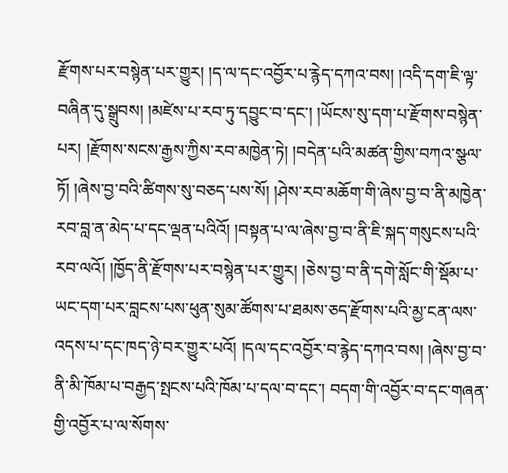རྫོགས་པར་བསྙེན་པར་གྱུར། །ད་ལ་དང་འབྱོར་པ་རྙེད་དཀའ་བས། །འདི་དག་ཇི་ལྟ་བཞིན་དུ་སྒྲུབས། །མཛེས་པ་རབ་ཏུ་དབྱུང་བ་དང་། །ཡོངས་སུ་དག་པ་རྫོགས་བསྙེན་པར། །རྫོགས་སངས་རྒྱས་ཀྱིས་རབ་མཁྱེན་ཏེ། །བདེན་པའི་མཚན་གྱིས་བཀའ་སྩལ་ཏོ། །ཞེས་བྱ་བའི་ཚིགས་སུ་བཅད་པས་སོ། །ཤེས་རབ་མཆོག་གི་ཞེས་བྱ་བ་ནི་མཁྱེན་རབ་བླ་ན་མེད་པ་དང་ལྡན་པའིའོ། །བསྟན་པ་ལ་ཞེས་བྱ་བ་ནི་ཇི་སྐད་གསུངས་པའི་རབ་ལའོ། །ཁྱོད་ནི་རྫོགས་པར་བསྙེན་པར་གྱུར། །ཅེས་བྱ་བ་ནི་དགེ་སློང་གི་སྡོམ་པ་ཡང་དག་པར་བླངས་པས་ཕུན་སུམ་ཚོགས་པ་ཐམས་ཅད་རྫོགས་པའི་མྱ་ངན་ལས་འདས་པ་དང་ཁད་ཉེ་བར་གྱུར་པའོ། །དལ་དང་འབྱོར་བ་རྙེད་དཀའ་བས། །ཞེས་བྱ་བ་ནི་མི་ཁོམ་པ་བརྒྱད་སྤངས་པའི་ཁོམ་པ་དལ་བ་དང་། བདག་གི་འབྱོར་བ་དང་གཞན་གྱི་འབྱོར་པ་ལ་སོགས་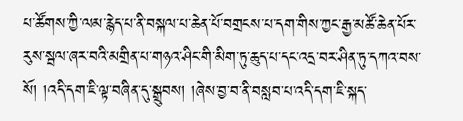པ་ཚོགས་ཀྱི་ལམ་རྙེད་པ་ནི་བསྐལ་པ་ཆེན་པོ་བགྲངས་པ་དག་གིས་ཀྱང་རྒྱ་མཚོ་ཆེན་པོར་རུས་སྦལ་ཞར་བའི་མགྲིན་པ་གཉའ་ཤིང་གི་མིག་ཏུ་ཆུད་པ་དང་འདྲ་བར་ཤིན་ཏུ་དཀའ་བས་སོ། །འདི་དག་ཇི་ལྟ་བཞིན་དུ་སྒྲུབས། །ཞེས་བྱ་བ་ནི་བསླབ་པ་འདི་དག་ཇི་སྐད་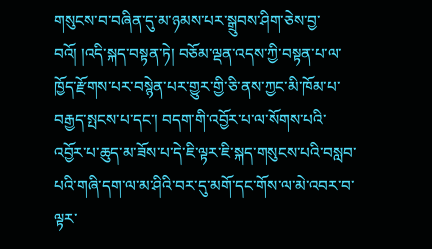གསུངས་བ་བཞིན་དུ་མ་ཉམས་པར་སྒྲུབས་ཤིག་ཅེས་བྱ་བའོ། །འདི་སྐད་བསྟན་ཏེ། བཅོམ་ལྡན་འདས་ཀྱི་བསྟན་པ་ལ་ཁྱོད་རྫོགས་པར་བསྙེན་པར་གྱུར་གྱི་ཅི་ནས་ཀྱང་མི་ཁོམ་པ་བརྒྱད་སྤངས་པ་དང་། བདག་གི་འབྱོར་པ་ལ་སོགས་པའི་འབྱོར་པ་ཆུད་མ་ཟོས་པ་དེ་ཇི་ལྟར་ཇི་སྐད་གསུངས་པའི་བསླབ་པའི་གཞི་དག་ལ་མ་ཤིའི་བར་དུ་མགོ་དང་གོས་ལ་མེ་འབར་བ་ལྟར་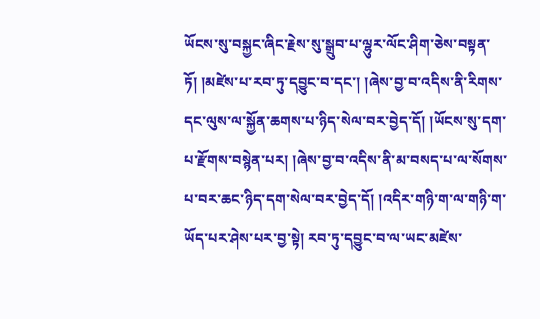ཡོངས་སུ་བསྐྱང་ཞིང་རྗེས་སུ་སྒྲུབ་པ་ལྷུར་ལོང་ཤིག་ཅེས་བསྟན་ཏོ། །མཛེས་པ་རབ་ཏུ་དབྱུང་བ་དང་། །ཞེས་བྱ་བ་འདིས་ནི་རིགས་དང་ལུས་ལ་སྐྱོན་ཆགས་པ་ཉིད་སེལ་བར་བྱེད་དོ། །ཡོངས་སུ་དག་པ་རྫོགས་བསྙེན་པར། །ཞེས་བྱ་བ་འདིས་ནི་མ་བསད་པ་ལ་སོགས་པ་བར་ཆང་ཉིད་དག་སེལ་བར་བྱེད་དོ། །འདིར་གཉི་ག་ལ་གཉི་ག་ཡོད་པར་ཤེས་པར་བྱ་སྟེ། རབ་ཏུ་དབྱུང་བ་ལ་ཡང་མཛེས་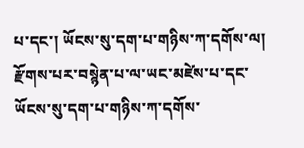པ་དང་། ཡོངས་སུ་དག་པ་གཉིས་ཀ་དགོས་ལ། རྫོགས་པར་བསྙེན་པ་ལ་ཡང་མཛེས་པ་དང་ཡོངས་སུ་དག་པ་གཉིས་ཀ་དགོས་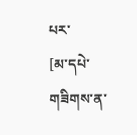པར་
[མ་དཔེ་གཟིགས་ན་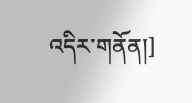འདིར་གནོན།]